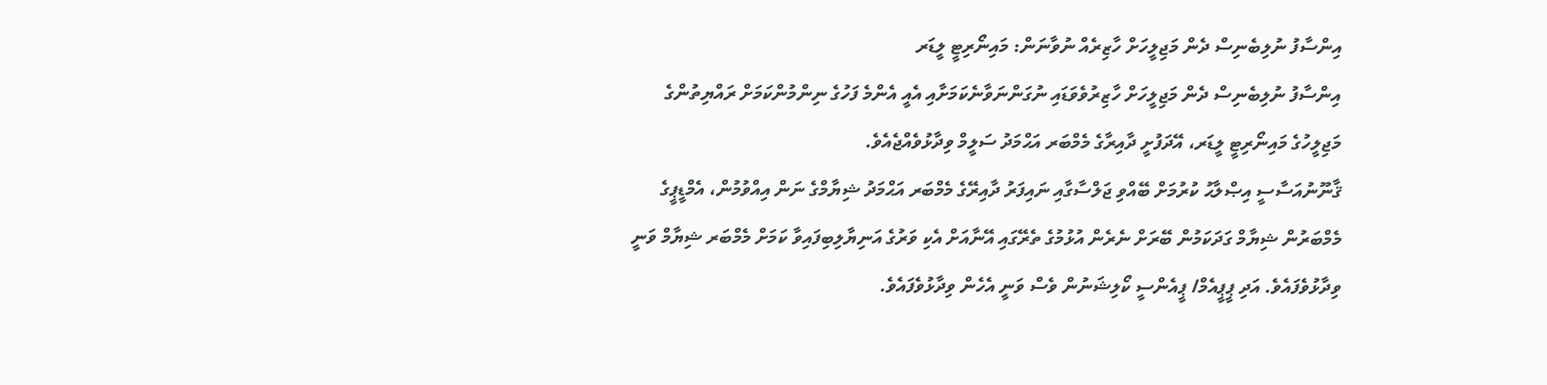އިންސާފު ނުލިބެނިސް ދެން މަޖިލީހަށް ހާޒިރެއް ނުވާނަން: މައިނޯރިޓީ ލީޑަރ
އިންސާފު ނުލިބެނިސް ދެން މަޖިލީހަށް ހާޒިރުވެވަޑައި ނުގަންނަވާނެކަމަށާއި އެއީ އެންމެ ފަހުގެ ނިންމުންކަމަށް ރައްޔިތުންގެ މަޖިލީހުގެ މައިނޯރިޓީ ލީޑަރ، އޭދަފުށީ ދާއިރާގެ މެމްބަރ އަޙްމަދު ސަލީމް ވިދާޅުވެއްޖެއެވެ.
ޤާނޫނުއަސާސީ އިޞްލާޙު ކުރުމަށް ބޭއްވި ޖަލްސާގާއި ނައިފަރު ދާއިރޭގެ މެމްބަރ އަޙްމަދު ޝިޔާމްގެ ނަން އިއްވުމުން، އެމްޑީޕީގެ މެމްބަރުން ޝިޔާމް ގަދަކަމުން ބޭރަށް ނެރެން އުޅުމުގެ ތެރޭގައި އޭނާއަށް އެކި ވަރުގެ އަނިޔާލިބިފައިވާ ކަމަށް މެމްބަރ ޝިޔާމް ވަނީ ވިދާޅުވެފައެވެ. އަދި ޕީޕީއެމް/ ޕީއެންސީ ކޯލިޝަނުން ވެސް ވަނީ އެހެން ވިދާޅުވެފައެވެ.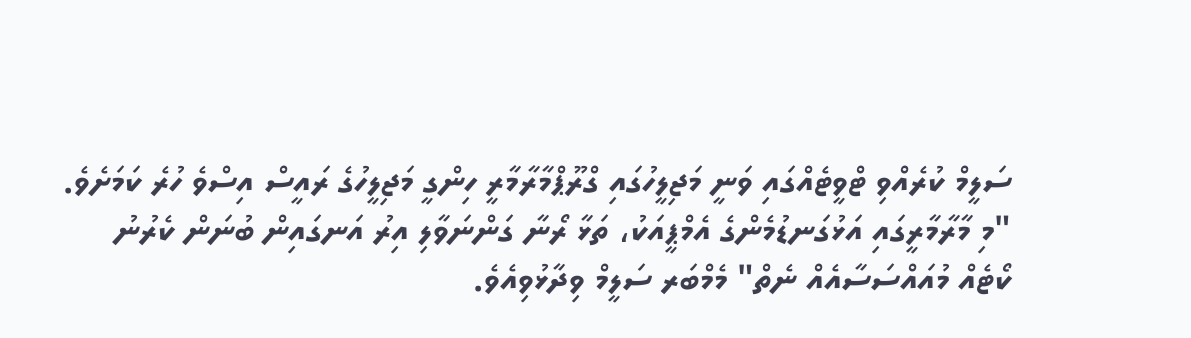ސަލީމް ކުރެއްވި ޓްވީޓެއްގައި ވަނީ މަޖިލީހުގައި ގްރޫޕްމާރާމާރީ ހިންގީ މަޖިލީހުގެ ރައީސް އިސްވެ ހުރެ ކަމަށެވެ.
"މި މާރާމާރީގައި އަޅުގަނޑުމެންގެ އެމްޕީއަކު، ތަޅާ ރޯނާ ގަންނަވާލި އިރު އަނގައިން ބުނަން ކެރުނު ކޯޓެއް މުއައްސަސާއެއް ނެތް" މެމްބަރ ސަލީމް ވިދާޅުވިއެވެ.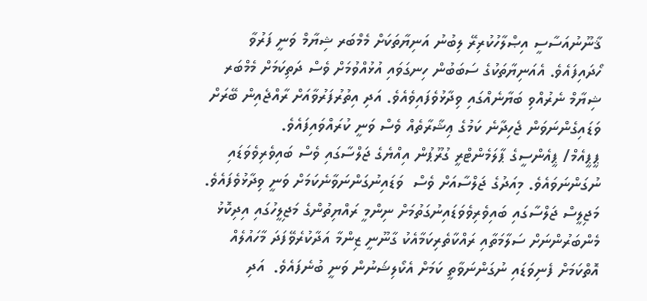ޤާނޫނުއަސާސީ އިޞްލާހުކުރިރޭ ލިބުނު އަނިޔާތަކަށް މެމްބަރ ޝިޔާމް ވަނީ ފަރުވާ ހޯދައިފައެވެ. އެއަނިޔާތަކުގެ ސަބަބުން ހިނގަވައި އުޅުއްވުމަށް ވެސް ދަތިކަމަށް މެމްބަރ ޝިޔާމް ނެރުއްވި ބަޔާނެއްގައި ވިދާޅުވެފައިވެއެވެ. އަދި އިތުރުފަރުވާއަށް ރާއްޖެއިން ބޭރަށް ވަޑައިގެންނަވަން ޖެހިދާނެ ކަމުގެ ޢިޝާރާތެއް ވެސް ވަނީ ކުރައްވައިފައެވެ.
ޕީޕީއެމް/ ޕީއެންސީގެ ޕާލަމެންޓްރީ ގުރޫޕުން އިއްޔެގެ ޖަލްސާގައި ވެސް ބައިވެރިވެވަޑައި ނުގަންނަވައެވެ. މިއަދުގެ ޖަލްސާއަށް ވެސް  ވަޑައިނުގަންނަވާނެކަމަށް ވަނީ ވިދާޅުވެފައެވެ. މަޖިލީސް ޖަލްސާގައި ބައިވެރިވެވަޑައިނުގަތުމަށް ނިންމީ ރައްޔިތުންގެ މަޖިލީހުގައި އިދިކޮޅު މެންބަރުންނަށް ސަލާމަތާއި ރައްކާތެރިކަމާއެކު ގާނޫނީ ޒިންމާ އަދާކުރެވޭފަދަ މާހައުލެއް އޮތްކަމަށް ފެނިވަޑައި ނުގަންނަވާތީ ކަމަށް އެކޯލިޝަނުން ވަނީ ބުނެފައެވެ.  އަދި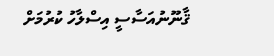ޤާނޫނުއަސާސީ އިސްލާހު ކުރުމަށް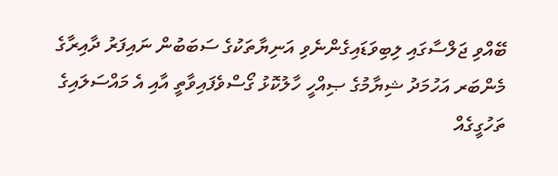ބޭއްވި ޖަލްސާގައި ލިބިވަޑައިގެންނެވި އަނިޔާތަކުގެ ސަބަބުން ނައިފަރު ދާއިރާގެ މެންބަރ އަހުމަދު ޝިޔާމުގެ ޞިއްހީ ހާލުކޮޅު ގޯސްވެފައިވާތީ އާއި އެ މައްސަލައިގެ ތަހުގީގެއް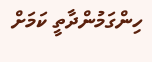ހިންގަމުންދާތީ ކަމަށް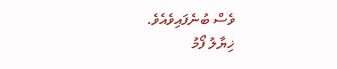ވެސް ބުނެފައިވެއެވެ.
ޚިޔާލު ފޯމު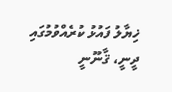ޚިޔާލު ފައުޅު ކުރެއްވުމުގައި ދީނީ، ޤާނޫނީ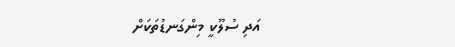އަދި ސުލޫކީ މިންގަނޑުތަކަށް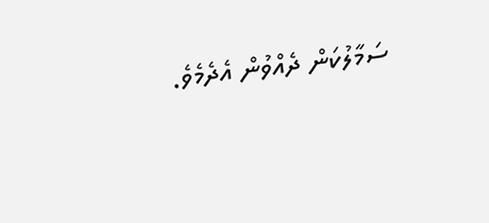ސަމާލުކަން ދެއްވުން އެދެމެވެ.